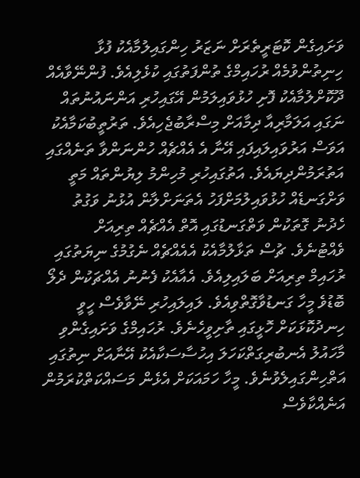ވަށައިގެން ކޮޓަރީތެރަށް ނަޒަރު ހިންގައިލުމާއެކު ފުޅާ ހިނިތުންވުމެއް ރުހައިމްގެ ތުންފަތުގައި ކުޅެލިއެވެ. ފުންނޭވާއެއް ދޫކޮށްލުމާއެކު ފޮށި ހުޅުވައިލަމުން އޭގައިހުރި އަންނައުނުތައް ނަގައި އަލަމާރިއާ ދިމާއަށް މިސްރާބުޖެހިއެވެ. ތަރުތީބުކަމާއެކު އަވަސް އަރުވައިލައިފައި އޭނާ އެ އެއްޗެއް ހުންނަންވާ ތަނެއްގައި އަތުރަމުންދިޔައެވެ. އަތުގައިހުރި މުހިންމު ލިޔުންތައް މަތީ ވަށްގަނޑެއް ހުޅުވައިލުމަށްފަހު އެތަނަށްލާން އުޅުނު ވަގުތު ހެދުނު ގޮތަކުން ވަތްގަނޑުގައި އޮތް އެއްޗެއް ތިރިއަށް ވެއްޓުނެވެ. ޗުސް ތަޅާލުމާއެކު އެއެއްޗެއް ނެގުމުގެ ނިޔަތުގައި ރުހައިމް ތިރިއަށް ބަލައިލިއެވެ. އެއާއެކު ފެނުނު އެއްޗަކުން ދެލޯ ބޮޑުވެ މީހާ ގަނޑުވާގޮތްވިއެވެ. ލައިލައިހުރި ނޭވާވެސް ހީވީ ހިނދުކޮޅަކަށް ހޮޅީގައި ތާށިވީހެނެވެ. ރުހައިމްގެ ވަށައިގެންވި މާހައުލު އެނބުރިގަތްކަހަލަ އިހުސާސަކާއެކު އޭނާއަށް ނިތުގައި އަތްހިންގައިލެވުނެވެ. މީހާ ހަމައަކަށް އެޅެން މަސައްކަތްކުރަމުން އަނެއްކާވެސް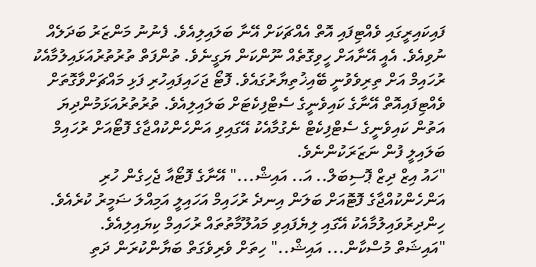ފައިކައިރީގައި ވެއްޓިފައި އޮތް އެއްޗަކަށް އޭނާ ބަލައިލިއެވެ. ފެނުނު މަންޒަރު ބަދަލެއް ނުވިއެވެ. އެއީ އޭނާއަށް ހީވިގޮތެއް ނޫންކަން ޔަގީނެވެ. ތުންފަތް ތުރުތުރުއަޅައިލުމާއެކު ރުހައިމް އަށް ތިރިވެވުނީ ބޭއިޚުތިޔާރުގައެވެ. ފޮޓޯ ޖަހައިފައިހުރި ފަޅި މައްޗަށްވާގޮތަށް ވެއްޓިފައިއޮތް އޭނާގެ ކައިވެނީގެ ސެޓްފިކެޓަށް ބަލައިލިއެވެ. ތުރުތުރުއަޅަމުންދިޔަ އަތުން ކައިވެނީގެ ސެޓްފިކެޓް ނެގުމާއެކު އޭގައިވި އަންހެންކުއްޖާގެ ފޮޓޯއަށް ރުހައިމް ބަލައިލީ ފުން ނަޒަރަކުންނެވެ.
"ހައު އިޒް ދިޒް ޕޮސިބަލް.. އަ.. އައިޝް..." އޭނާގެ ފޮޓޯއާ ޖެހިގެން ހުރި އަންހެންކުއްޖާގެ ފޮޓޮއަށް ބަލަން އިނދެ ރުހައިމް އަހައިލީ އަމިއްލަ ޟަމީރު ކުރެއެވެ. ހިންދިރުވައިލުމާއެކު އޭގައި ލިޔެފައިވި މައުލޫމާތުތައް ރުހައިމް ކިޔައިލިއެވެ.
"އައިޝަތް މުސްކާން... އައިޝް.." ހިތަށް ވެރިވެގަތް ބަޔާންކުރަން ދަތި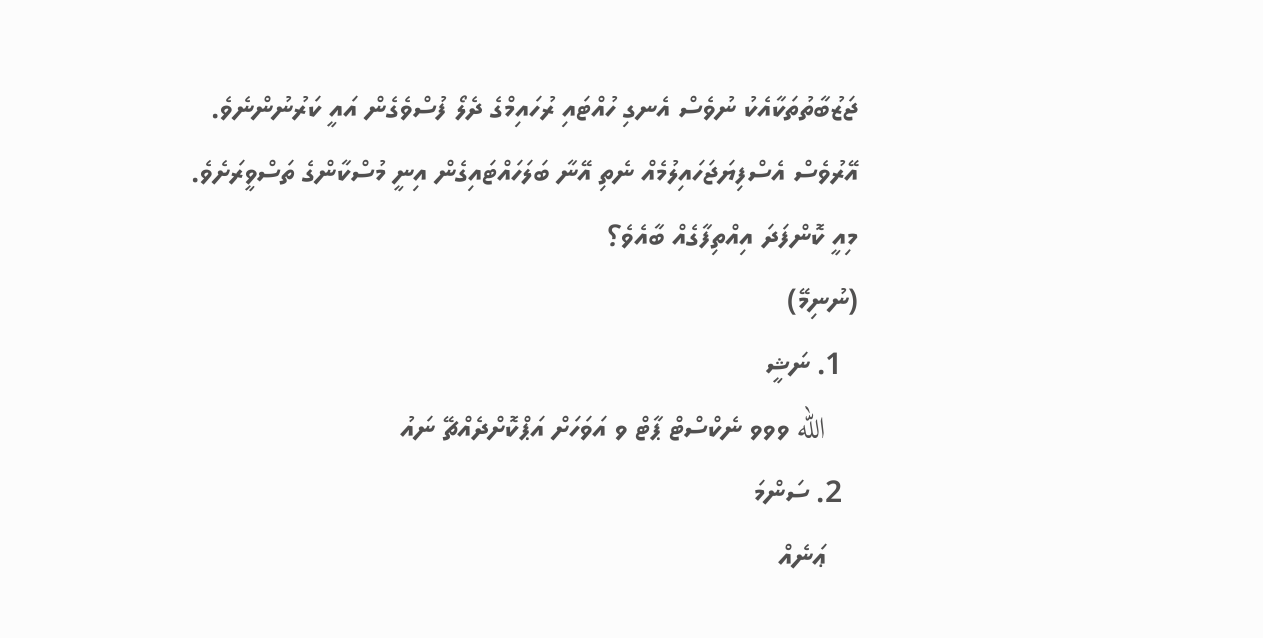ޖަޒުބާތުތަކާއެކު ނުވެސް އެނގި ހުއްޓައި ރުހައިމްގެ ދެލޯ ފުސްވެގެން އައީ ކަރުނުންނެވެ. އޭރުވެސް އެސްފިޔަޖަހައިލުމެއް ނެތި އޭނާ ބަލަހައްޓައިގެން އިނީ މުސްކާންގެ ތަސްވީރަށެވެ. މިއީ ކޮންފަދަ އިއްތިފާގެއް ބާއެވެ؟
(ނުނިމޭ)
  1. ނަޝީ
    الله ވވވ ނެކްސްޓް ޕާޓް ވ އަވަހަށް އަޕްކޮށްދެއްޗޭ ނައު
  2. ސަންމަ
    ޢަނެއް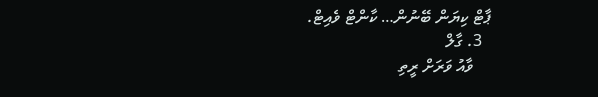ޕާޓް ކިޔަން ބޭނުން… ކާންޓް ވެއިޓް.
  3. ގާލް
    ވާއު ވަރަށް ރީތި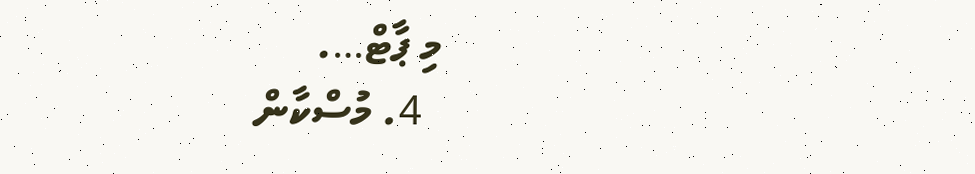މި ޕާޓް….
  4. މުސްކާން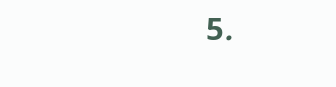5.